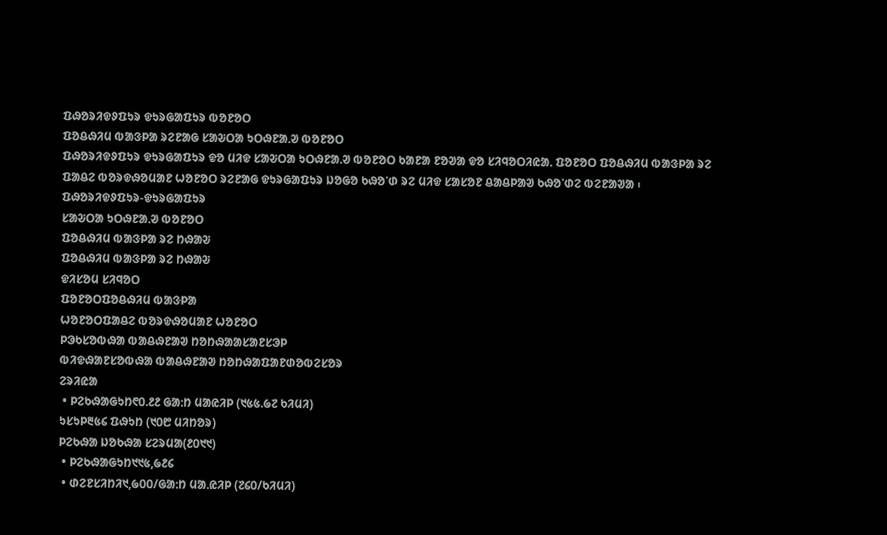ᱯᱷᱚᱨᱤᱫᱽᱯᱩᱨ ᱫᱩᱨᱜᱟᱯᱩᱨ ᱵᱚᱱᱚᱛ
ᱯᱚᱪᱷᱤᱢ ᱵᱟᱝᱞᱟ ᱨᱮᱱᱟᱜ ᱥᱟᱶᱛᱟ ᱩᱛᱷᱱᱟᱹᱣ ᱵᱚᱱᱚᱛ
ᱯᱷᱚᱨᱤᱫᱽᱯᱩᱨ ᱫᱩᱨᱜᱟᱯᱩᱨ ᱫᱚ ᱢᱤᱫ ᱥᱟᱶᱛᱟ ᱩᱛᱷᱱᱟᱹᱣ ᱵᱚᱱᱚᱛ ᱠᱟᱱᱟ ᱱᱚᱣᱟ ᱫᱚ ᱥᱤᱧᱚᱛᱤᱭᱟᱹ ᱯᱚᱱᱚᱛ ᱯᱚᱪᱷᱤᱢ ᱵᱟᱝᱞᱟ ᱨᱮ ᱯᱟᱪᱮ ᱵᱚᱨᱫᱷᱚᱢᱟᱱ ᱦᱚᱱᱚᱛ ᱨᱮᱱᱟᱜ ᱫᱩᱨᱜᱟᱯᱩᱨ ᱡᱚᱜᱚ ᱠᱷᱚᱸᱰ ᱨᱮ ᱢᱤᱫ ᱥᱟᱥᱚᱱ ᱪᱟᱪᱞᱟᱣ ᱠᱷᱚᱸᱰᱮ ᱵᱮᱱᱟᱣᱟ ᱾
ᱯᱷᱚᱨᱤᱫᱽᱯᱩᱨ-ᱫᱩᱨᱜᱟᱯᱩᱨ
ᱥᱟᱶᱛᱟ ᱩᱛᱷᱱᱟᱹᱣ ᱵᱚᱱᱚᱛ
ᱯᱚᱪᱷᱤᱢ ᱵᱟᱝᱞᱟ ᱨᱮ ᱴᱷᱟᱶ
ᱯᱚᱪᱷᱤᱢ ᱵᱟᱝᱞᱟ ᱨᱮ ᱴᱷᱟᱶ
ᱫᱤᱥᱚᱢ ᱥᱤᱧᱚᱛ
ᱯᱚᱱᱚᱛᱯᱚᱪᱷᱤᱢ ᱵᱟᱝᱞᱟ
ᱦᱚᱱᱚᱛᱯᱟᱪᱮ ᱵᱚᱨᱫᱷᱚᱢᱟᱱ ᱦᱚᱱᱚᱛ
ᱞᱳᱠᱥᱚᱵᱷᱟ ᱵᱟᱪᱷᱱᱟᱣ ᱴᱚᱴᱷᱟᱟᱥᱟᱱᱥᱳᱞ
ᱵᱤᱫᱷᱟᱱᱥᱚᱵᱷᱟ ᱵᱟᱪᱷᱱᱟᱣ ᱴᱚᱴᱷᱟᱯᱟᱱᱰᱚᱵᱮᱥᱚᱨ
ᱮᱨᱤᱭᱟ
 • ᱞᱮᱠᱷᱟᱜᱩᱴ᱖᱐.᱒᱒ ᱜᱟᱺᱴ ᱢᱟᱭᱤᱞ (᱑᱕᱕.᱙᱗ ᱠᱤᱢᱤ)
ᱩᱥᱩᱞ᱓᱕᱔ ᱯᱷᱩᱴ (᱑᱐᱘ ᱢᱤᱴᱚᱨ)
ᱞᱮᱠᱷᱟ ᱡᱚᱠᱷᱟ ᱥᱮᱨᱢᱟ(᱒᱐᱑᱑)
 • ᱞᱮᱠᱷᱟᱜᱩᱴ᱑᱑᱕,᱙᱒᱔
 • ᱰᱮᱱᱥᱤᱴᱤ᱑,᱙᱐᱐/ᱜᱟᱺᱴ ᱢᱟᱹᱭᱤᱞ (᱗᱔᱐/ᱠᱤᱢᱤ)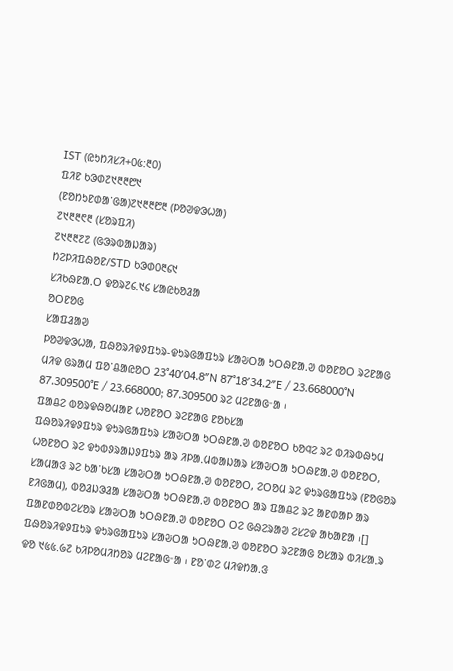IST (ᱭᱩᱴᱤᱥᱤ+᱐᱕:᱓᱐)
ᱯᱤᱱ ᱠᱳᱰ᱗᱑᱓᱓᱘᱑
(ᱱᱚᱴᱩᱱᱰᱟᱸᱜᱟ)᱗᱑᱓᱓᱘᱓ (ᱞᱚᱣᱫᱳᱦᱟ)
᱗᱑᱓᱓᱖᱓ (ᱥᱚᱨᱯᱤ)
᱗᱑᱓᱓᱗᱗ (ᱜᱳᱨᱵᱟᱡᱟᱨ)
ᱴᱮᱞᱤᱯᱷᱚᱱ/STD ᱠᱳᱰ᱐᱓᱔᱑
ᱥᱤᱠᱷᱱᱟᱹᱛ ᱫᱚᱨ᱗᱔.᱑᱔ ᱥᱟᱭᱠᱚᱲᱟ
ᱚᱛᱱᱚᱜ
ᱥᱟᱯᱲᱟᱣ
ᱞᱚᱣᱫᱳᱦᱟ, ᱯᱷᱚᱨᱤᱫᱽᱯᱩᱨ-ᱫᱩᱨᱜᱟᱯᱩᱨ ᱥᱟᱶᱛᱟ ᱩᱛᱷᱱᱟᱹᱣ ᱵᱚᱱᱚᱛ ᱨᱮᱱᱟᱜ ᱢᱤᱫ ᱜᱨᱟᱢ ᱯᱚᱸᱪᱟᱭᱚᱛ 23°40′04.8″N 87°18′34.2″E / 23.668000°N 87.309500°E / 23.668000; 87.309500 ᱨᱮ ᱢᱮᱱᱟᱜᱼᱟ ᱾
ᱯᱟᱪᱮ ᱵᱚᱨᱫᱷᱚᱢᱟᱱ ᱦᱚᱱᱚᱛ ᱨᱮᱱᱟᱜ ᱱᱚᱠᱥᱟ
ᱯᱷᱚᱨᱤᱫᱽᱯᱩᱨ ᱫᱩᱨᱜᱟᱯᱩᱨ ᱥᱟᱶᱛᱟ ᱩᱛᱷᱱᱟᱹᱣ ᱵᱚᱱᱚᱛ ᱠᱚᱧᱮ ᱨᱮ ᱵᱤᱨᱵᱷᱩᱢ ᱦᱚᱱᱚᱛ ᱨᱮ ᱫᱩᱵᱽᱨᱟᱡᱽᱯᱩᱨ ᱟᱨ ᱤᱞᱟᱹᱢᱵᱟᱡᱟᱨ ᱥᱟᱶᱛᱟ ᱩᱛᱷᱱᱟᱹᱣ ᱵᱚᱱᱚᱛ, ᱥᱟᱢᱟᱝ ᱨᱮ ᱠᱟᱸᱠᱥᱟ ᱥᱟᱶᱛᱟ ᱩᱛᱷᱱᱟᱹᱣ ᱵᱚᱱᱚᱛ, ᱮᱛᱚᱢ ᱨᱮ ᱫᱩᱨᱜᱟᱯᱩᱨ (ᱱᱚᱜᱚᱨ ᱱᱤᱜᱟᱢ), ᱵᱚᱲᱡᱳᱲᱟ ᱥᱟᱶᱛᱟ ᱩᱛᱷᱱᱟᱹᱣ ᱵᱚᱱᱚᱛ ᱟᱨ ᱯᱟᱪᱮ ᱨᱮ ᱟᱱᱰᱟᱞ ᱟᱨ ᱯᱟᱱᱰᱚᱵᱮᱥᱚᱨ ᱥᱟᱶᱛᱟ ᱩᱛᱷᱱᱟᱹᱣ ᱵᱚᱱᱚᱛ ᱛᱮ ᱜᱷᱮᱨᱟᱣ ᱮᱥᱮᱫ ᱟᱠᱟᱱᱟ ᱾[]
ᱯᱷᱚᱨᱤᱫᱽᱯᱩᱨ ᱫᱩᱨᱜᱟᱯᱩᱨ ᱥᱟᱶᱛᱟ ᱩᱛᱷᱱᱟᱹᱣ ᱵᱚᱱᱚᱛ ᱨᱮᱱᱟᱜ ᱚᱥᱟᱨ ᱵᱤᱥᱟᱹᱨ ᱫᱚ ᱑᱕᱕.᱙᱗ ᱠᱤᱞᱚᱢᱤᱴᱚᱨ ᱢᱮᱱᱟᱜᱼᱟ ᱾ ᱱᱚᱸᱰᱮ ᱢᱤᱫᱴᱟᱹᱝ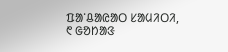ᱯᱟᱸᱪᱟᱭᱟᱛ ᱥᱟᱢᱤᱛᱤ, ᱖ ᱜᱚᱴᱟᱝ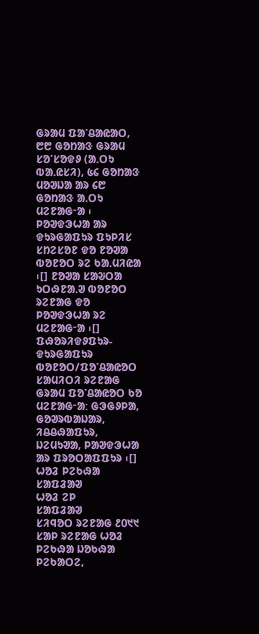ᱜᱨᱟᱢ ᱯᱟᱸᱪᱟᱭᱟᱛ, ᱘᱘ ᱜᱚᱴᱟᱝ ᱜᱨᱟᱢ ᱥᱚᱸᱥᱚᱫᱽ (ᱟᱹᱛᱩ ᱵᱟᱹᱭᱥᱤ), ᱕᱔ ᱜᱚᱴᱟᱝ ᱢᱚᱣᱡᱟ ᱟᱨ ᱔᱘ ᱜᱚᱴᱟᱝ ᱟᱹᱛᱩ ᱢᱮᱱᱟᱜᱼᱟ ᱾ ᱞᱚᱣᱫᱳᱦᱟ ᱟᱨ ᱫᱩᱨᱜᱟᱯᱩᱨ ᱯᱩᱞᱤᱥ ᱥᱴᱮᱥᱚᱱ ᱫᱚ ᱱᱚᱣᱟ ᱵᱚᱱᱚᱛ ᱨᱮ ᱠᱟᱹᱢᱤᱭᱟ ᱾[] ᱱᱚᱣᱟ ᱥᱟᱶᱛᱟ ᱩᱛᱷᱱᱟᱹᱣ ᱵᱚᱱᱚᱛ ᱨᱮᱱᱟᱜ ᱫᱚ ᱞᱚᱣᱫᱳᱦᱟ ᱨᱮ ᱢᱮᱱᱟᱜᱼᱟ ᱾[]
ᱯᱷᱚᱨᱤᱫᱽᱯᱩᱨ-ᱫᱩᱨᱜᱟᱯᱩᱨ ᱵᱚᱱᱚᱛ/ᱯᱚᱸᱪᱟᱭᱚᱛ ᱥᱟᱢᱤᱛᱤ ᱨᱮᱱᱟᱜ ᱜᱨᱟᱢ ᱯᱚᱸᱪᱟᱭᱚᱛ ᱠᱚ ᱢᱮᱱᱟᱜᱼᱟ: ᱜᱳᱜᱽᱞᱟ, ᱜᱚᱣᱨᱵᱟᱡᱟᱨ, ᱤᱪᱪᱷᱟᱯᱩᱨ, ᱡᱮᱢᱩᱣᱟ, ᱞᱟᱣᱫᱳᱦᱟ ᱟᱨ ᱯᱨᱚᱛᱟᱯᱯᱩᱨ ᱾[]
ᱦᱚᱲ ᱞᱮᱠᱷᱟ
ᱥᱟᱯᱲᱟᱣ
ᱦᱚᱲ ᱮᱞ
ᱥᱟᱯᱲᱟᱣ
ᱥᱤᱧᱚᱛ ᱨᱮᱱᱟᱜ ᱒᱐᱑᱑ ᱥᱟᱞ ᱨᱮᱱᱟᱜ ᱦᱚᱲ ᱞᱮᱠᱷᱟ ᱡᱚᱠᱷᱟ ᱞᱮᱠᱟᱛᱮ,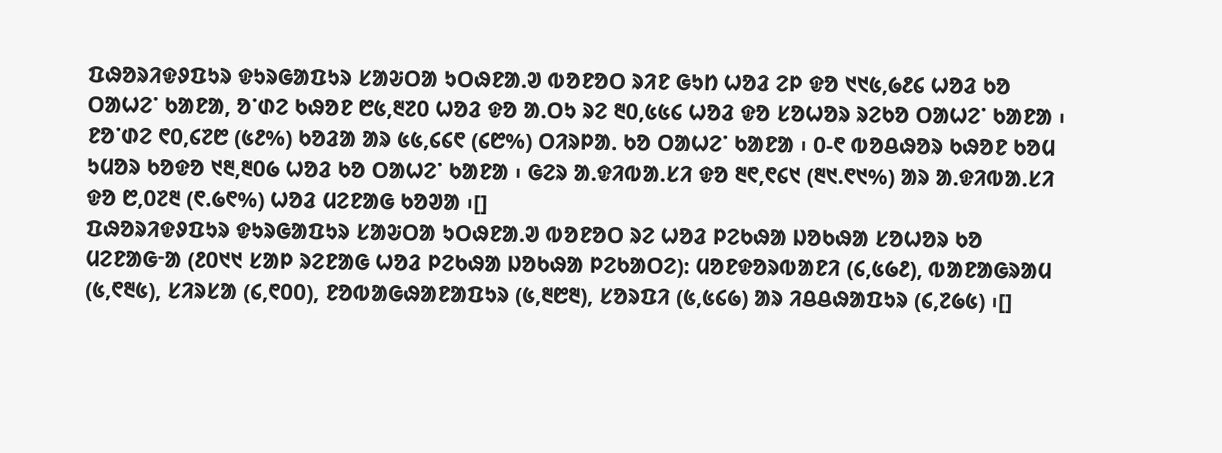ᱯᱷᱚᱨᱤᱫᱽᱯᱩᱨ ᱫᱩᱨᱜᱟᱯᱩᱨ ᱥᱟᱶᱛᱟ ᱩᱛᱷᱱᱟᱹᱣ ᱵᱚᱱᱚᱛ ᱨᱤᱱ ᱜᱩᱴ ᱦᱚᱲ ᱮᱞ ᱫᱚ ᱑᱑᱕,᱙᱒᱔ ᱦᱚᱲ ᱠᱚ ᱛᱟᱦᱮᱸ ᱠᱟᱱᱟ, ᱚᱸᱰᱮ ᱠᱷᱚᱱ ᱘᱕,᱓᱗᱐ ᱦᱚᱲ ᱫᱚ ᱟᱹᱛᱩ ᱨᱮ ᱓᱐,᱕᱕᱔ ᱦᱚᱲ ᱫᱚ ᱥᱚᱦᱚᱨ ᱨᱮᱠᱚ ᱛᱟᱦᱮᱸ ᱠᱟᱱᱟ ᱾ ᱱᱚᱸᱰᱮ ᱖᱐,᱔᱗᱘ (᱕᱒%) ᱠᱚᱲᱟ ᱟᱨ ᱕᱕,᱔᱔᱖ (᱔᱘%) ᱛᱤᱨᱞᱟᱹ ᱠᱚ ᱛᱟᱦᱮᱸ ᱠᱟᱱᱟ ᱾ ᱐-᱖ ᱵᱚᱪᱷᱚᱨ ᱠᱷᱚᱱ ᱠᱚᱢ ᱩᱢᱚᱨ ᱠᱚᱫᱚ ᱑᱓,᱓᱐᱙ ᱦᱚᱲ ᱠᱚ ᱛᱟᱦᱮᱸ ᱠᱟᱱᱟ ᱾ ᱜᱮᱨ ᱟᱹᱫᱤᱵᱟᱹᱥᱤ ᱫᱚ ᱓᱖,᱖᱔᱑ (᱓᱑.᱖᱑%) ᱟᱨ ᱟᱹᱫᱤᱵᱟᱹᱥᱤ ᱫᱚ ᱘,᱐᱗᱓ (᱖.᱙᱖%) ᱦᱚᱲ ᱢᱮᱱᱟᱜ ᱠᱚᱣᱟ ᱾[]
ᱯᱷᱚᱨᱤᱫᱽᱯᱩᱨ ᱫᱩᱨᱜᱟᱯᱩᱨ ᱥᱟᱶᱛᱟ ᱩᱛᱷᱱᱟᱹᱣ ᱵᱚᱱᱚᱛ ᱨᱮ ᱦᱚᱲ ᱞᱮᱠᱷᱟ ᱡᱚᱠᱷᱟ ᱥᱚᱦᱚᱨ ᱠᱚ ᱢᱮᱱᱟᱜᱼᱟ (᱒᱐᱑᱑ ᱥᱟᱞ ᱨᱮᱱᱟᱜ ᱦᱚᱲ ᱞᱮᱠᱷᱟ ᱡᱚᱠᱷᱟ ᱞᱮᱠᱟᱛᱮ): ᱢᱚᱱᱫᱚᱨᱵᱟᱱᱤ (᱔,᱕᱙᱒), ᱵᱟᱱᱟᱜᱨᱟᱢ (᱕,᱖᱓᱕), ᱥᱤᱨᱥᱟ (᱔,᱖᱐᱐), ᱱᱚᱵᱟᱜᱷᱟᱱᱟᱯᱩᱨ (᱕,᱓᱘᱓), ᱥᱚᱨᱯᱤ (᱕,᱕᱔᱙) ᱟᱨ ᱤᱪᱪᱷᱟᱯᱩᱨ (᱔,᱗᱙᱕) ᱾[]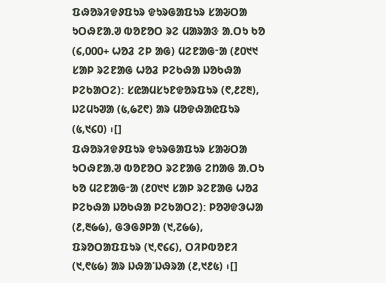ᱯᱷᱚᱨᱤᱫᱽᱯᱩᱨ ᱫᱩᱨᱜᱟᱯᱩᱨ ᱥᱟᱶᱛᱟ ᱩᱛᱷᱱᱟᱹᱣ ᱵᱚᱱᱚᱛ ᱨᱮ ᱢᱟᱨᱟᱝ ᱟᱹᱛᱩ ᱠᱚ (᱔,᱐᱐᱐+ ᱦᱚᱲ ᱮᱞ ᱟᱜ) ᱢᱮᱱᱟᱜᱼᱟ (᱒᱐᱑᱑ ᱥᱟᱞ ᱨᱮᱱᱟᱜ ᱦᱚᱲ ᱞᱮᱠᱷᱟ ᱡᱚᱠᱷᱟ ᱞᱮᱠᱟᱛᱮ): ᱥᱭᱟᱢᱥᱩᱱᱫᱚᱨᱯᱩᱨ (᱖,᱒᱗᱓), ᱡᱮᱢᱩᱣᱟ (᱕,᱙᱗᱖) ᱟᱨ ᱢᱚᱫᱷᱟᱭᱯᱩᱨ (᱕,᱑᱔᱐) ᱾[]
ᱯᱷᱚᱨᱤᱫᱽᱯᱩᱨ ᱫᱩᱨᱜᱟᱯᱩᱨ ᱥᱟᱶᱛᱟ ᱩᱛᱷᱱᱟᱹᱣ ᱵᱚᱱᱚᱛ ᱨᱮᱱᱟᱜ ᱮᱴᱟᱜ ᱟᱹᱛᱩ ᱠᱚ ᱢᱮᱱᱟᱜᱼᱟ (᱒᱐᱑᱑ ᱥᱟᱞ ᱨᱮᱱᱟᱜ ᱦᱚᱲ ᱞᱮᱠᱷᱟ ᱡᱚᱠᱷᱟ ᱞᱮᱠᱟᱛᱮ): ᱞᱚᱣᱫᱳᱦᱟ (᱒,᱓᱙᱙), ᱜᱳᱜᱽᱞᱟ (᱑,᱗᱙᱙), ᱯᱨᱚᱛᱟᱯᱯᱩᱨ (᱑,᱖᱔᱔), ᱛᱤᱞᱵᱚᱱᱤ (᱑,᱖᱕᱙) ᱟᱨ ᱡᱷᱟᱸᱡᱷᱨᱟ (᱒,᱑᱒᱕) ᱾[]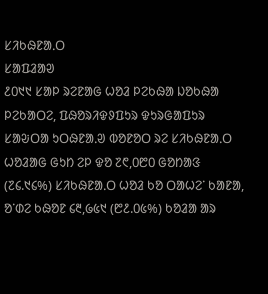ᱥᱤᱠᱷᱱᱟᱹᱛ
ᱥᱟᱯᱲᱟᱣ
᱒᱐᱑᱑ ᱥᱟᱞ ᱨᱮᱱᱟᱜ ᱦᱚᱲ ᱞᱮᱠᱷᱟ ᱡᱚᱠᱷᱟ ᱞᱮᱠᱟᱛᱮ, ᱯᱷᱚᱨᱤᱫᱽᱯᱩᱨ ᱫᱩᱨᱜᱟᱯᱩᱨ ᱥᱟᱶᱛᱟ ᱩᱛᱷᱱᱟᱹᱣ ᱵᱚᱱᱚᱛ ᱨᱮ ᱥᱤᱠᱷᱱᱟᱹᱛ ᱦᱚᱲᱟᱜ ᱜᱩᱴ ᱮᱞ ᱫᱚ ᱗᱖,᱐᱘᱐ ᱜᱚᱴᱟᱝ (᱗᱔.᱑᱔%) ᱥᱤᱠᱷᱱᱟᱹᱛ ᱦᱚᱲ ᱠᱚ ᱛᱟᱦᱮᱸ ᱠᱟᱱᱟ, ᱚᱸᱰᱮ ᱠᱷᱚᱱ ᱔᱓,᱙᱕᱑ (᱘᱒.᱐᱕%) ᱠᱚᱲᱟ ᱟᱨ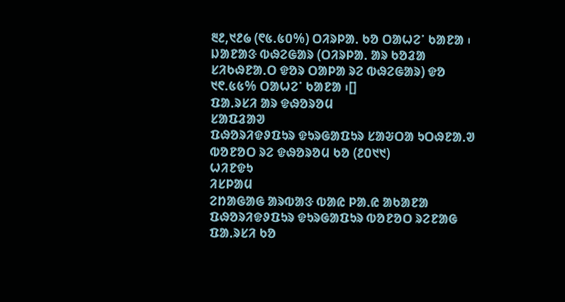᱓᱒,᱑᱒᱙ (᱖᱕.᱕᱐%) ᱛᱤᱨᱞᱟᱹ ᱠᱚ ᱛᱟᱦᱮᱸ ᱠᱟᱱᱟ ᱾ ᱡᱟᱱᱟᱝ ᱵᱷᱮᱜᱟᱨ (ᱛᱤᱨᱞᱟᱹ ᱟᱨ ᱠᱚᱲᱟ ᱥᱤᱠᱷᱱᱟᱹᱛ ᱫᱚᱨ ᱛᱟᱞᱟ ᱨᱮ ᱵᱷᱮᱜᱟᱨ) ᱫᱚ ᱑᱖.᱕᱕% ᱛᱟᱦᱮᱸ ᱠᱟᱱᱟ ᱾[]
ᱯᱟᱹᱨᱥᱤ ᱟᱨ ᱫᱷᱚᱨᱚᱢ
ᱥᱟᱯᱲᱟᱣ
ᱯᱷᱚᱨᱤᱫᱽᱯᱩᱨ ᱫᱩᱨᱜᱟᱯᱩᱨ ᱥᱟᱶᱛᱟ ᱩᱛᱷᱱᱟᱹᱣ ᱵᱚᱱᱚᱛ ᱨᱮ ᱫᱷᱚᱨᱚᱢ ᱠᱚ (᱒᱐᱑᱑)
ᱦᱤᱱᱫᱩ
ᱤᱥᱞᱟᱢ
ᱮᱴᱟᱜᱟᱜ ᱟᱨᱵᱟᱝ ᱵᱟᱭ ᱞᱟᱹᱭ ᱟᱠᱟᱱᱟ
ᱯᱷᱚᱨᱤᱫᱽᱯᱩᱨ ᱫᱩᱨᱜᱟᱯᱩᱨ ᱵᱚᱱᱚᱛ ᱨᱮᱱᱟᱜ ᱯᱟᱹᱨᱥᱤ ᱠᱚ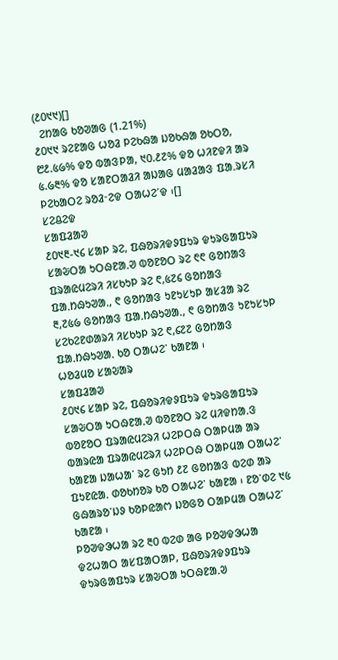(᱒᱐᱑᱑)[]
  ᱮᱴᱟᱜ ᱠᱚᱣᱟᱜ (1.21%)
᱒᱐᱑᱑ ᱨᱮᱱᱟᱜ ᱦᱚᱲ ᱞᱮᱠᱷᱟ ᱡᱚᱠᱷᱟ ᱚᱠᱛᱚ, ᱘᱒.᱕᱙% ᱫᱚ ᱵᱟᱝᱞᱟ, ᱑᱐.᱒᱗% ᱫᱚ ᱦᱤᱱᱫᱤ ᱟᱨ ᱕.᱙᱓% ᱫᱚ ᱥᱟᱱᱛᱟᱲᱤ ᱟᱡᱟᱜ ᱢᱟᱲᱟᱝ ᱯᱟᱹᱨᱥᱤ ᱞᱮᱠᱟᱛᱮ ᱨᱚᱲᱼᱮᱫ ᱛᱟᱦᱮᱸᱫ ᱾[]
ᱥᱮᱪᱮᱫ
ᱥᱟᱯᱲᱟᱣ
᱒᱐᱑᱓-᱑᱔ ᱥᱟᱞ ᱨᱮ, ᱯᱷᱚᱨᱤᱫᱽᱯᱩᱨ ᱫᱩᱨᱜᱟᱯᱩᱨ ᱥᱟᱶᱛᱟ ᱩᱛᱷᱱᱟᱹᱣ ᱵᱚᱱᱚᱛ ᱨᱮ ᱖᱖ ᱜᱚᱴᱟᱝ ᱯᱨᱟᱭᱢᱮᱨᱤ ᱤᱥᱠᱩᱞ ᱨᱮ ᱖,᱕᱗᱔ ᱜᱚᱴᱟᱝ ᱯᱟᱹᱴᱷᱩᱣᱟᱹ, ᱖ ᱜᱚᱴᱟᱝ ᱩᱱᱩᱥᱩᱞ ᱟᱥᱲᱟ ᱨᱮ ᱓,᱗᱕᱙ ᱜᱚᱴᱟᱝ ᱯᱟᱹᱴᱷᱩᱣᱟᱹ, ᱖ ᱜᱚᱴᱟᱝ ᱩᱱᱩᱥᱩᱞ ᱥᱮᱠᱮᱱᱰᱟᱨᱤ ᱤᱥᱠᱩᱞ ᱨᱮ ᱖,᱔᱗᱗ ᱜᱚᱴᱟᱝ ᱯᱟᱹᱴᱷᱩᱣᱟᱹ ᱠᱚ ᱛᱟᱦᱮᱸ ᱠᱟᱱᱟ ᱾
ᱦᱚᱲᱢᱚ ᱥᱟᱶᱟᱨ
ᱥᱟᱯᱲᱟᱣ
᱒᱐᱑᱔ ᱥᱟᱞ ᱨᱮ, ᱯᱷᱚᱨᱤᱫᱽᱯᱩᱨ ᱫᱩᱨᱜᱟᱯᱩᱨ ᱥᱟᱶᱛᱟ ᱩᱛᱷᱱᱟᱹᱣ ᱵᱚᱱᱚᱛ ᱨᱮ ᱢᱤᱫᱴᱟᱹᱝ ᱵᱚᱱᱚᱛ ᱯᱨᱟᱭᱢᱮᱨᱤ ᱦᱮᱞᱛᱷ ᱛᱟᱞᱢᱟ ᱟᱨ ᱵᱟᱨᱭᱟ ᱯᱨᱟᱭᱢᱮᱨᱤ ᱦᱮᱞᱛᱷ ᱛᱟᱞᱢᱟ ᱛᱟᱦᱮᱸ ᱠᱟᱱᱟ ᱡᱟᱦᱟᱸ ᱨᱮ ᱜᱩᱴ ᱒᱗ ᱜᱚᱴᱟᱝ ᱵᱮᱰ ᱟᱨ ᱯᱩᱱᱭᱟᱹ ᱰᱚᱠᱴᱚᱨ ᱠᱚ ᱛᱟᱦᱮᱸ ᱠᱟᱱᱟ ᱾ ᱱᱚᱸᱰᱮ ᱑᱕ ᱜᱷᱟᱨᱚᱸᱡᱽ ᱠᱚᱞᱭᱟᱬ ᱡᱚᱜᱚ ᱛᱟᱞᱢᱟ ᱛᱟᱦᱮᱸ ᱠᱟᱱᱟ ᱾
ᱞᱚᱣᱫᱳᱦᱟ ᱨᱮ ᱓᱐ ᱵᱮᱰ ᱟᱜ ᱞᱚᱣᱫᱳᱦᱟ ᱫᱮᱦᱟᱛ ᱟᱥᱯᱟᱛᱟᱞ, ᱯᱷᱚᱨᱤᱫᱽᱯᱩᱨ ᱫᱩᱨᱜᱟᱯᱩᱨ ᱥᱟᱶᱛᱟ ᱩᱛᱷᱱᱟᱹᱣ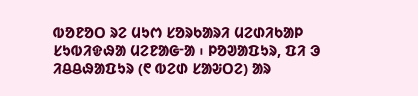ᱵᱚᱱᱚᱛ ᱨᱮ ᱢᱩᱬ ᱥᱚᱨᱠᱟᱨᱤ ᱢᱮᱰᱤᱠᱟᱞ ᱥᱩᱵᱤᱫᱷᱟ ᱢᱮᱱᱟᱜᱼᱟ ᱾ ᱞᱚᱣᱟᱯᱩᱨ, ᱯᱤ ᱳ ᱤᱪᱪᱷᱟᱯᱩᱨ (᱖ ᱵᱮᱰ ᱥᱟᱶᱛᱮ) ᱟᱨ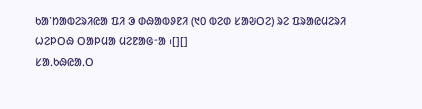ᱠᱟᱸᱴᱟᱵᱮᱨᱤᱭᱟ ᱯᱤ ᱳ ᱰᱷᱟᱵᱽᱱᱤ (᱑᱐ ᱵᱮᱰ ᱥᱟᱶᱛᱮ) ᱨᱮ ᱯᱨᱟᱭᱢᱮᱨᱤ ᱦᱮᱞᱛᱷ ᱛᱟᱞᱢᱟ ᱢᱮᱱᱟᱜᱼᱟ ᱾[][]
ᱥᱟᱹᱠᱷᱭᱟᱹᱛ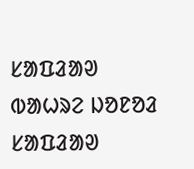ᱥᱟᱯᱲᱟᱣ
ᱵᱟᱦᱨᱮ ᱡᱚᱱᱚᱲ
ᱥᱟᱯᱲᱟᱣ